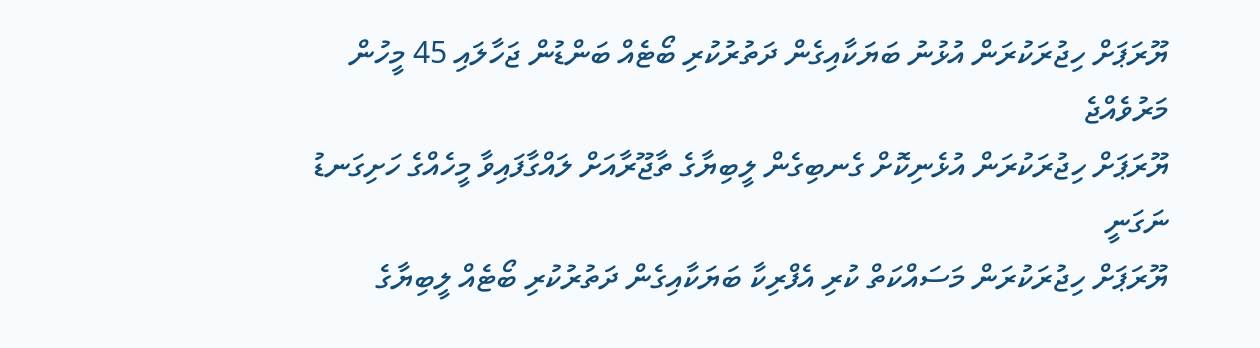ޔޫރަޕަށް ހިޖުރަކުރަން އުޅުނު ބަޔަކާއިގެން ދަތުރުކުރި ބޯޓެއް ބަންޑުން ޖަހާލައި 45 މީހުން މަރުވެއްޖެ
ޔޫރަޕަށް ހިޖުރަކުރަން އުޅެނިކޮށް ގެނބިގެން ލީބިޔާގެ ތާޖޫރާއަށް ލައްގާފައިވާ މީހެއްގެ ހަށިގަނޑު ނަގަނީ
ޔޫރަޕަށް ހިޖުރަކުރަން މަސައްކަތް ކުރި އެފްރިކާ ބަޔަކާއިގެން ދަތުރުކުރި ބޯޓެއް ލީބިޔާގެ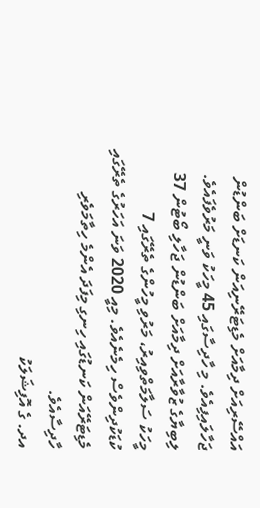އައްސޭރިއަށް ދިމާއަށް މެޑިޓަރޭނިއަން ކަނޑަށް ބަންޑުން ޖަހާލައިފިއެވެ. މި ހާދިސާގައި 45 މީހަކު ވަނީ މަރުވެފައެވެ. ލިބިޔާގެ ޒުވާރާއަށް ދިމާއަށް ބަންޑުން ޖަހާލި ބޯޓުން 37 މީހަކު ސަލާމަތްވިއިރު، މަރުވި މީހުންގެ ތެރޭގައި 7 ކުޑަކުދިންވެސް ހިމެނެއެވެ. މިއީ 2020 ވަނަ އަހަރުގެ ތެރޭގައި މެޑިޓަރޭއަން ކަނޑުގައި ހިނގި މިފަދަ އެންމެ ހިތާމަވެރި ހާދިސާއެވެ.
އދ. ގެ އޮފިޝަލަކު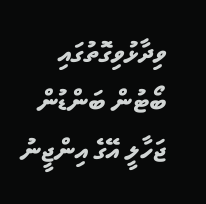ވިދާޅުވިގޮތުގައި ބޯޓުން ބަންޑުން ޖަހާލީ އޭގެ އިންޖީނު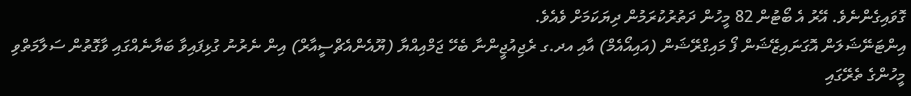ގޮވައިގެންނެވެ. އޭރު އެ ބޯޓުން 82 މީހުން ދަތުރުކުރަމުން ދިޔަކަމަށް ވެއެވެ.
އިންޓަނޭޝަލަން އޮގަނައިޒޭޝަން ފޯ މައިގްރޭޝަން (އައިއޯއެމް) އާއި އދ.ގ ރެޖިއުޖީންނާ ބެހޭ ޖަމްއިއްޔާ (ޔޫއެންއެޗްސީއާރް) އިން ނެރުނު ގުޅިފައިވާ ބަޔާނެއްގައި ވާގޮތުން ސަލާމަތްވި މީހުންގެ ތެރޭގައި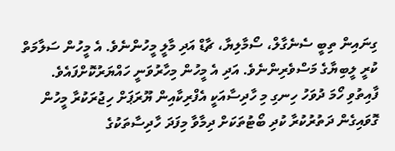ގިނައިން ތިބީ ސެނެގާލް، ސޯމާލިޔާ، ޗާޑް އަދި މާލީ މީހުންނެވެ. އެ މީހުން ސަލާމަތް ކުރީ ލީބިޔާގެ މަސްވެރިންނެވެ. އަދި އެ މީހުން މިހާރުވަނީ ހައްޔަރުކޮށްފައެވެ.
ފާއިތުވި ހޯމަ ދުވަހު ހިނގި މި ހާދިސާއަކީ އެފްރިކާއިން ޔޫރަޕަށް ހިޖުރަކުރާ މީހުން ގޮވައިގެން ދަތުރުކުރާ ކުދި ބޯޓުތަކަށް ދިމާވާ މިފަދަ ހާދިސާތަކުގެ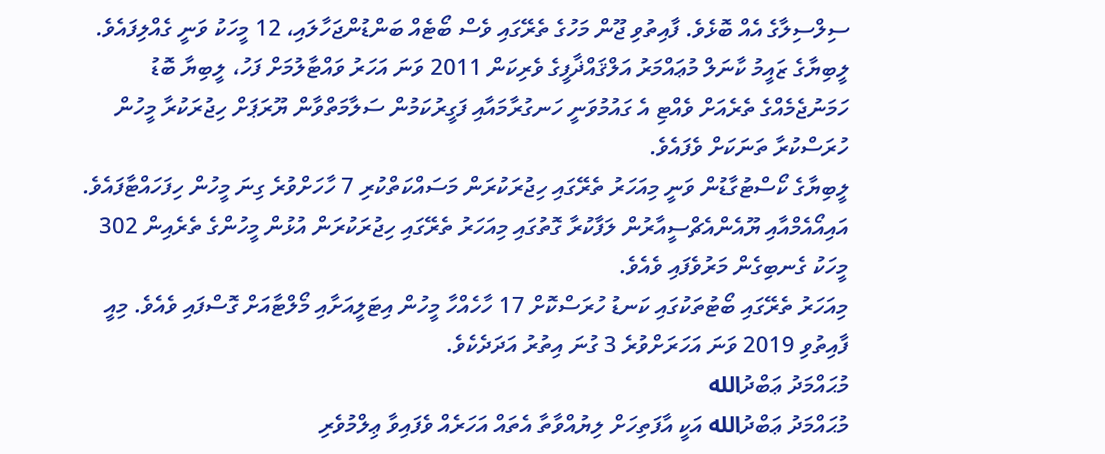ސިލްސިލާގެ އެއް ބޮޅެވެ. ފާއިތުވި ޖޫން މަހުގެ ތެރޭގައި ވެސް ބޯޓެއް ބަންޑުންޖަހާލައި، 12 މީހަކު ވަނީ ގެއްލިފައެވެ.
ލީބިޔާގެ ޒައީމު ކާނަލް މުޢައްމަރު އަލްޤައްޛާފީގެ ވެރިކަން 2011 ވަނަ އަހަރު ވައްޓާލުމަށް ފަހު، ލީބިޔާ ބޮޑު ހަމަނުޖެމެއްގެ ތެރެއަށް ވެއްޓި އެ ގައުމުވަނީ ހަނގުރާމައާއި ފަގީރުކަމުން ސަލާމަތްވާން ޔޫރަޕަށް ހިޖުރަކުރާ މީހުން ހުރަސްކުރާ ތަނަކަށް ވެފައެވެ.
ލީބިޔާގެ ކޯސްޓުގާޑުން ވަނީ މިއަހަރު ތެރޭގައި ހިޖުރަކުރަން މަސައްކަތްކުރި 7 ހާހަށްވުރެ ގިނަ މީހުން ހިފަހައްޓާފައެވެ. އައިއޯއެމްއާއި ޔޫއެންއެޗްސީއާރުން ލަފާކުރާ ގޮތުގައި މިއަހަރު ތެރޭގައި ހިޖުރަކުރަން އުޅުން މީހުންގެ ތެރެއިން 302 މީހަކު ގެނބިގެން މަރުވެފައި ވެއެވެ.
މިއަހަރު ތެރޭގައި ބޯޓުތަކުގައި ކަނޑު ހުރަސްކޮށް 17 ހާހެއްހާ މީހުން އިޓަލީއަށާއި މޯލްޓާއަށް ގޮސްފައި ވެއެވެ. މިއީ ފާއިތުވި 2019 ވަނަ އަހަރަށްވުރެ 3 ގުނަ އިތުރު އަދަދެކެވެ.
މުޙައްމަދު ޢަބްދުالله
މުޙައްމަދު ޢަބްދުالله އަކީ އާފަތިހަށް ލިޔުއްވާތާ އެތައް އަހަރެއް ވެފައިވާ ޢިލްމުވެރި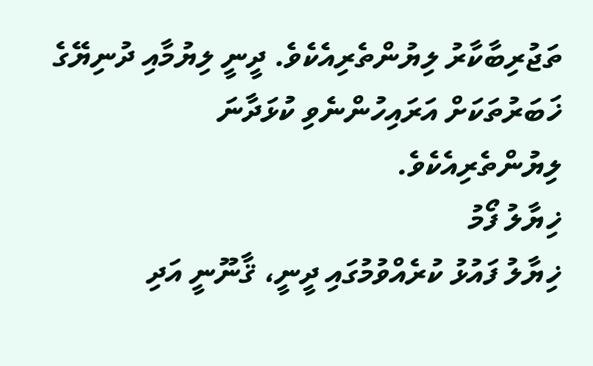ތަޖުރިބާކާރު ލިޔުންތެރިއެކެވެ. ދީނީ ލިޔުމާއި ދުނިޔޭގެ ޚަބަރުތަކަށް އަރައިހުންނެވި ކުޅަދާނަ ލިޔުންތެރިއެކެވެ.
ޚިޔާލު ފޯމު
ޚިޔާލު ފައުޅު ކުރެއްވުމުގައި ދީނީ، ޤާނޫނީ އަދި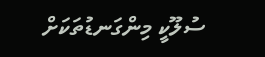ސުލޫކީ މިންގަނޑުތަކަށް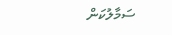ސަމާލުކަން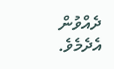ދެއްވުން އެދެމެވެ.